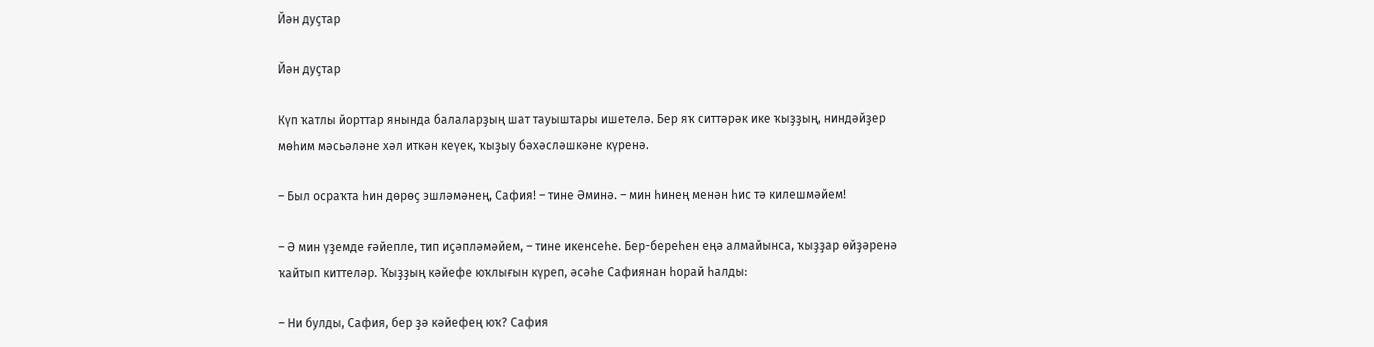Йән дуҫтар

Йән дуҫтар

Күп ҡатлы йорттар янында балаларҙың шат тауыштары ишетелә. Бер яҡ ситтәрәк ике ҡыҙҙың, ниндәйҙер мөһим мәсьәләне хәл иткән кеүек, ҡыҙыу бәхәсләшкәне күренә.

– Был осраҡта һин дөрөҫ эшләмәнең, Сафия! – тине Әминә. – мин һинең менән һис тә килешмәйем!

– Ә мин үҙемде ғәйепле, тип иҫәпләмәйем, – тине икенсеһе. Бер-береһен еңә алмайынса, ҡыҙҙар өйҙәренә ҡайтып киттеләр. Ҡыҙҙың кәйефе юҡлығын күреп, әсәһе Сафиянан һорай һалды:

– Ни булды, Сафия, бер ҙә кәйефең юҡ? Сафия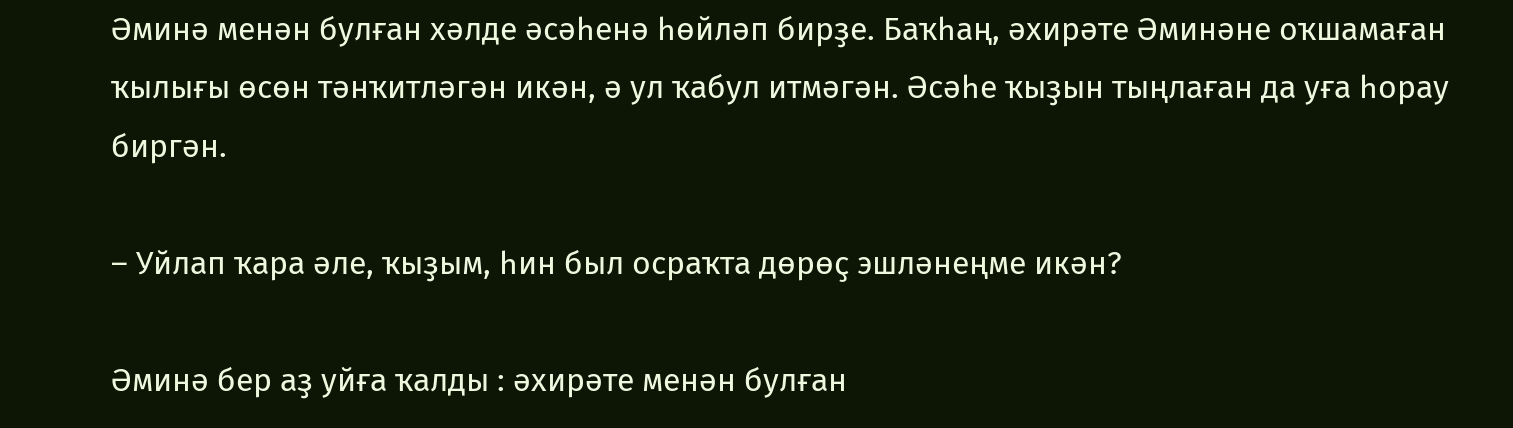Әминә менән булған хәлде әсәһенә һөйләп бирҙе. Баҡһаң, әхирәте Әминәне оҡшамаған ҡылығы өсөн тәнҡитләгән икән, ә ул ҡабул итмәгән. Әсәһе ҡыҙын тыңлаған да уға һорау биргән.

– Уйлап ҡара әле, ҡыҙым, һин был осраҡта дөрөҫ эшләнеңме икән?

Әминә бер аҙ уйға ҡалды : әхирәте менән булған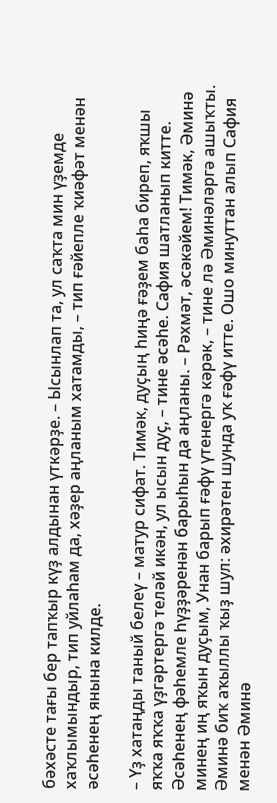бәхәсте тағы бер тапҡыр күҙ алдынан үткәрҙе. – Ысынлап та, ул саҡта мин үҙемде хаҡлымындыр, тип уйлаһам да, хәҙер аңланым хатамды, – тип ғәйепле ҡиәфәт менән әсәһенең янына килде.

– Үҙ хатаңды таный белеү – матур сифат. Тимәк, дуҫың һиңә ғәҙем баһа биреп, яҡшы яҡҡа яҡҡа үҙгәртергә теләй икән, ул ысын дуҫ, – тине әсәһе. Сафия шатланып китте. Әсәһенең фәһемле һүҙҙәренән барыһын да аңланы. – Рәхмәт, әсәкәйем! Тимәк, Әминә минең иң яҡын дуҫым, Унан барып ғәфү үтенергә кәрәк, – тине лә Әминәләргә ашыҡты. Әминә биҡ аҡыллы ҡыҙ шул: әхирәтен шунда уҡ ғәфү итте. Ошо минуттан алып Сафия менән Әминә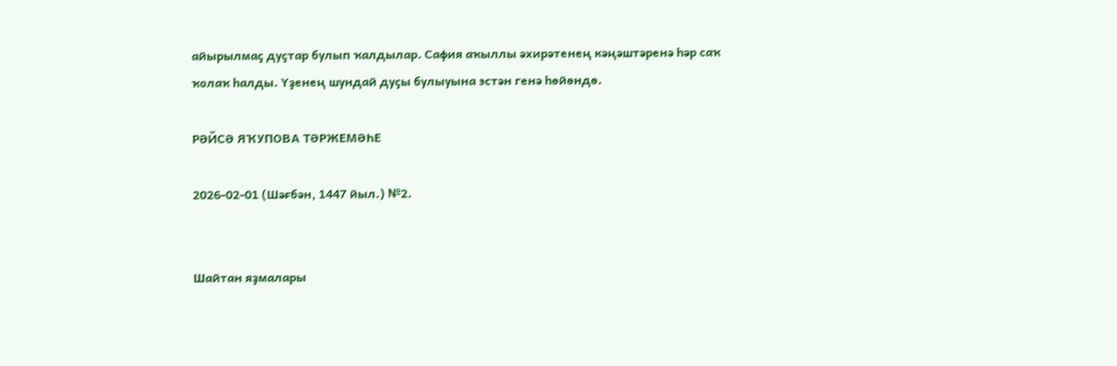айырылмаҫ дуҫтар булып ҡалдылар. Сафия аҡыллы әхирәтенең кәңәштәренә һәр саҡ ҡолаҡ һалды. Үҙенең шундай дуҫы булыуына эстән генә һөйөндө.

РӘЙСӘ ЯҠУПОВА ТӘРЖЕМӘҺЕ

2026-02-01 (Шәғбән, 1447 йыл.) №2.


Шайтан яҙмалары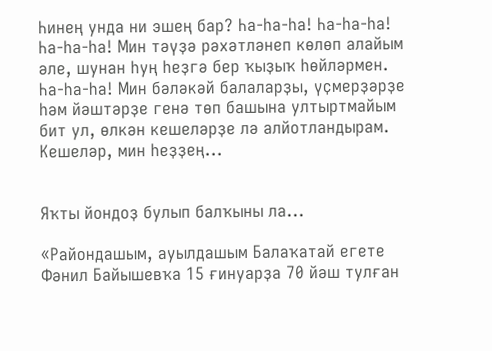Һинең унда ни эшең бар? Һа-һа-һа! Һа-һа-һа! Һа-һа-һа! Мин тәүҙә рәхәтләнеп көлөп алайым әле, шунан һуң һеҙгә бер ҡыҙыҡ һөйләрмен. Һа-һа-һа! Мин бәләкәй балаларҙы, үҫмерҙәрҙе һәм йәштәрҙе генә төп башына ултыртмайым бит ул, өлкән кешеләрҙе лә алйотландырам. Кешеләр, мин һеҙҙең...


Яҡты йондоҙ булып балҡыны ла...

«Райондашым, ауылдашым Балаҡатай егете Фәнил Байышевҡа 15 ғинуарҙа 70 йәш тулған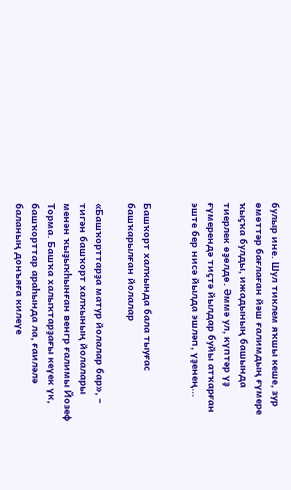булыр ине. Шул тиклем яҡшы кеше, зур өмөттәр бағлаған йәш ғалимдың ғүмере ҡыҫҡа булды, ижадының башында тиерлек өҙөлдө. Әммә ул, күптәр үҙ ғүмерендә тиҫтә йылдар буйы атҡарған эште бер нисә йылда эшләп, үҙенең...


Башҡорт халҡында бала тыуғас башҡарылған йолалар

«Башҡорттарҙа матур йолалар бар», – тигән башҡорт халҡының йолалары менән ҡыҙыҡһынған венгр ғалимы Йозеф Торма. Башҡа халыҡтарҙағы кеүек үк, башҡорттар араһында ла, ғаиләлә баланың донъяға килеүе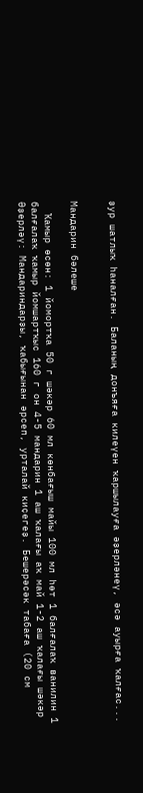ҙур шатлыҡ һаналған. Баланың донъяға килеүен ҡаршылауға әҙерләнеү, әсә ауырға ҡалғас...


Мандарин бәлеше

  Ҡамыр өсөн: 1 йомортҡа 50 г шәкәр 60 мл көнбағыш майы 100 мл һөт 1 балғалаҡ ванилин 1 балғалаҡ ҡамыр йомшартҡыс 160 г он 4-5 мандарин 1 аш ҡалағы аҡ май 1-2 аш ҡалағы шәкәр   Әҙерләү: Мандариндарҙы, ҡабығынан әрсеп, урталай киҫегеҙ. Бешерәсәк табаға (20 см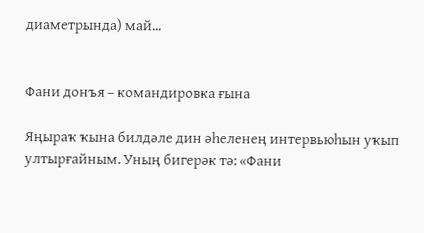диаметрында) май...


Фани донъя – командировка ғына

Яңыраҡ ҡына билдәле дин әһеленең интервьюһын уҡып ултырғайным. Уның бигерәк тә: «Фани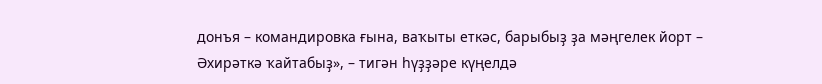донъя – командировка ғына, ваҡыты еткәс, барыбыҙ ҙа мәңгелек йорт – Әхирәткә ҡайтабыҙ», – тигән һүҙҙәре күңелдә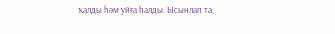ҡалды һәм уйға һалды. Ысынлап та,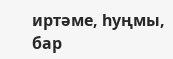иртәме, һуңмы, бар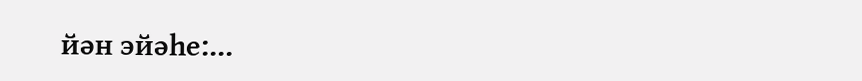йән эйәһе:...